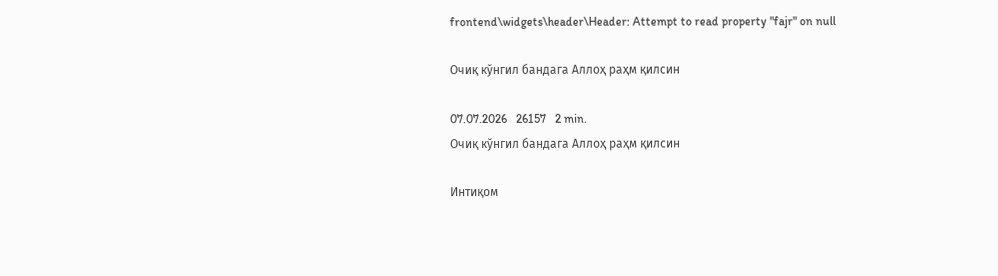frontend\widgets\header\Header: Attempt to read property "fajr" on null

Очиқ кўнгил бандага Аллоҳ раҳм қилсин

07.07.2026   26157   2 min.
Очиқ кўнгил бандага Аллоҳ раҳм қилсин

Интиқом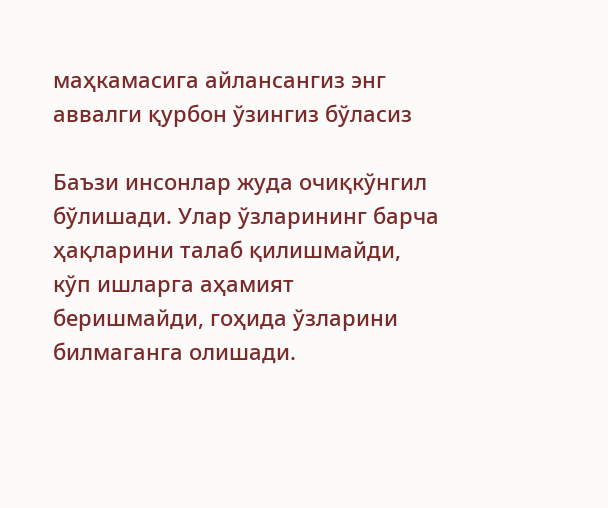маҳкамасига айлансангиз энг аввалги қурбон ўзингиз бўласиз

Баъзи инсонлар жуда очиқкўнгил бўлишади. Улар ўзларининг барча ҳақларини талаб қилишмайди, кўп ишларга аҳамият беришмайди, гоҳида ўзларини билмаганга олишади.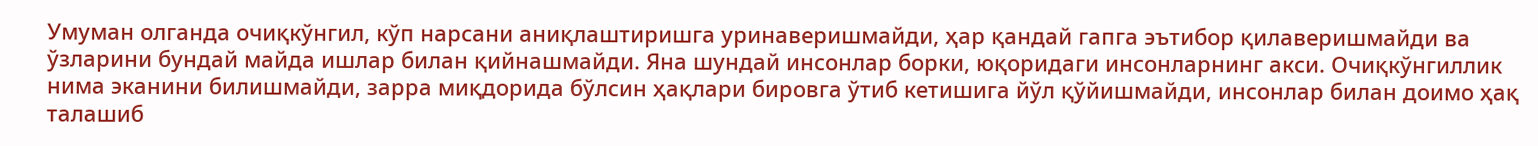Умуман олганда очиқкўнгил, кўп нарсани аниқлаштиришга уринаверишмайди, ҳар қандай гапга эътибор қилаверишмайди ва ўзларини бундай майда ишлар билан қийнашмайди. Яна шундай инсонлар борки, юқоридаги инсонларнинг акси. Очиқкўнгиллик нима эканини билишмайди, зарра миқдорида бўлсин ҳақлари бировга ўтиб кетишига йўл қўйишмайди, инсонлар билан доимо ҳақ талашиб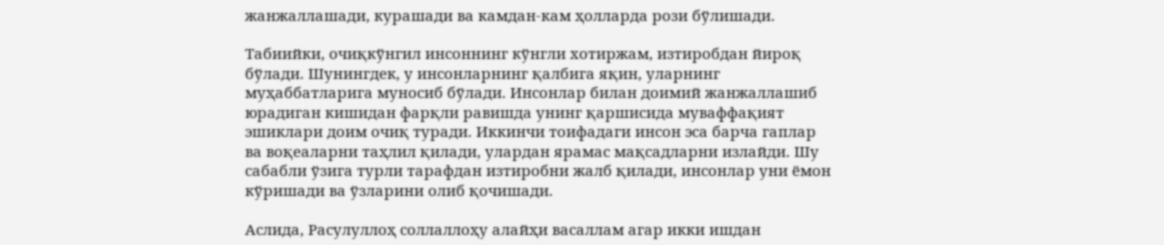жанжаллашади, курашади ва камдан-кам ҳолларда рози бўлишади.

Табиийки, очиқкўнгил инсоннинг кўнгли хотиржам, изтиробдан йироқ бўлади. Шунингдек, у инсонларнинг қалбига яқин, уларнинг муҳаббатларига муносиб бўлади. Инсонлар билан доимий жанжаллашиб юрадиган кишидан фарқли равишда унинг қаршисида муваффақият эшиклари доим очиқ туради. Иккинчи тоифадаги инсон эса барча гаплар ва воқеаларни таҳлил қилади, улардан ярамас мақсадларни излайди. Шу сабабли ўзига турли тарафдан изтиробни жалб қилади, инсонлар уни ёмон кўришади ва ўзларини олиб қочишади.

Аслида, Расулуллоҳ соллаллоҳу алайҳи васаллам агар икки ишдан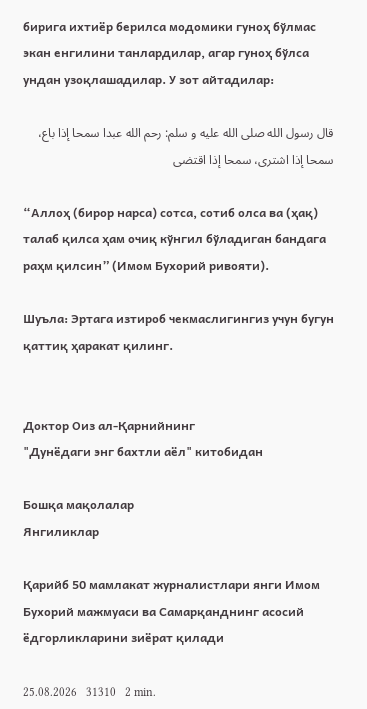бирига ихтиёр берилса модомики гуноҳ бўлмас экан енгилини танлардилар, агар гуноҳ бўлса ундан узоқлашадилар. У зот айтадилар:

قال رسول الله صلى الله عليه و سلم: رحم الله عبدا سمحا إذا باع، سمحا إذا اشترى، سمحا إذا اقتضى

“Аллоҳ (бирор нарса) сотса, сотиб олса ва (ҳақ) талаб қилса ҳам очиқ кўнгил бўладиган бандага раҳм қилсин” (Имом Бухорий ривояти).

Шуъла: Эртага изтироб чекмаслигингиз учун бугун қаттиқ ҳаракат қилинг.


Доктор Оиз ал-Қарнийнинг
"Дунёдаги энг бахтли аёл" китобидан

Бошқа мақолалар
Янгиликлар

Қарийб 50 мамлакат журналистлари янги Имом Бухорий мажмуаси ва Самарқанднинг асосий ёдгорликларини зиёрат қилади

25.08.2026   31310   2 min.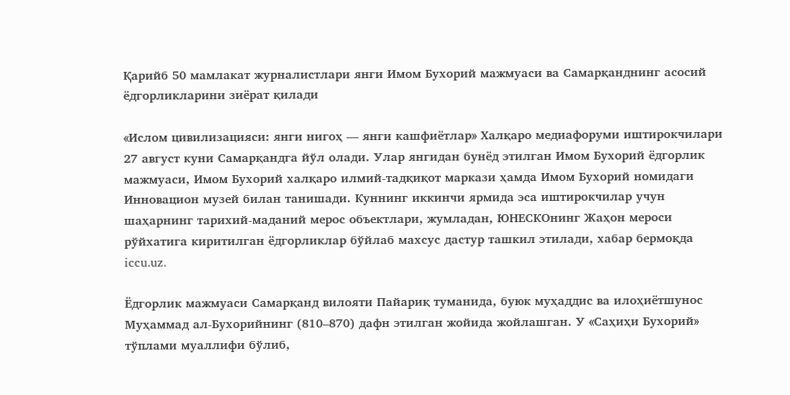Қарийб 50 мамлакат журналистлари янги Имом Бухорий мажмуаси ва Самарқанднинг асосий ёдгорликларини зиёрат қилади

«Ислом цивилизацияси: янги нигоҳ — янги кашфиётлар» Халқаро медиафоруми иштирокчилари 27 август куни Самарқандга йўл олади. Улар янгидан бунёд этилган Имом Бухорий ёдгорлик мажмуаси, Имом Бухорий халқаро илмий-тадқиқот маркази ҳамда Имом Бухорий номидаги Инновацион музей билан танишади. Куннинг иккинчи ярмида эса иштирокчилар учун шаҳарнинг тарихий-маданий мерос объектлари, жумладан, ЮНЕСКОнинг Жаҳон мероси рўйхатига киритилган ёдгорликлар бўйлаб махсус дастур ташкил этилади, хабар бермоқда iccu.uz.

Ёдгорлик мажмуаси Самарқанд вилояти Пайариқ туманида, буюк муҳаддис ва илоҳиётшунос Муҳаммад ал-Бухорийнинг (810–870) дафн этилган жойида жойлашган. У «Саҳиҳи Бухорий» тўплами муаллифи бўлиб,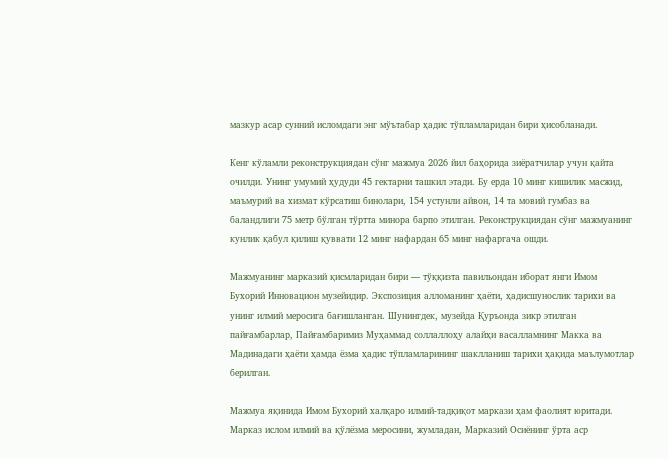мазкур асар сунний исломдаги энг мўътабар ҳадис тўпламларидан бири ҳисобланади.

Кенг кўламли реконструкциядан сўнг мажмуа 2026 йил баҳорида зиёратчилар учун қайта очилди. Унинг умумий ҳудуди 45 гектарни ташкил этади. Бу ерда 10 минг кишилик масжид, маъмурий ва хизмат кўрсатиш бинолари, 154 устунли айвон, 14 та мовий гумбаз ва баландлиги 75 метр бўлган тўртта минора барпо этилган. Реконструкциядан сўнг мажмуанинг кунлик қабул қилиш қуввати 12 минг нафардан 65 минг нафаргача ошди.

Мажмуанинг марказий қисмларидан бири — тўққизта павильондан иборат янги Имом Бухорий Инновацион музейидир. Экспозиция алломанинг ҳаёти, ҳадисшунослик тарихи ва унинг илмий меросига бағишланган. Шунингдек, музейда Қуръонда зикр этилган пайғамбарлар, Пайғамбаримиз Муҳаммад соллаллоҳу алайҳи васалламнинг Макка ва Мадинадаги ҳаёти ҳамда ёзма ҳадис тўпламларининг шаклланиш тарихи ҳақида маълумотлар берилган.

Мажмуа яқинида Имом Бухорий халқаро илмий-тадқиқот маркази ҳам фаолият юритади. Марказ ислом илмий ва қўлёзма меросини, жумладан, Марказий Осиёнинг ўрта аср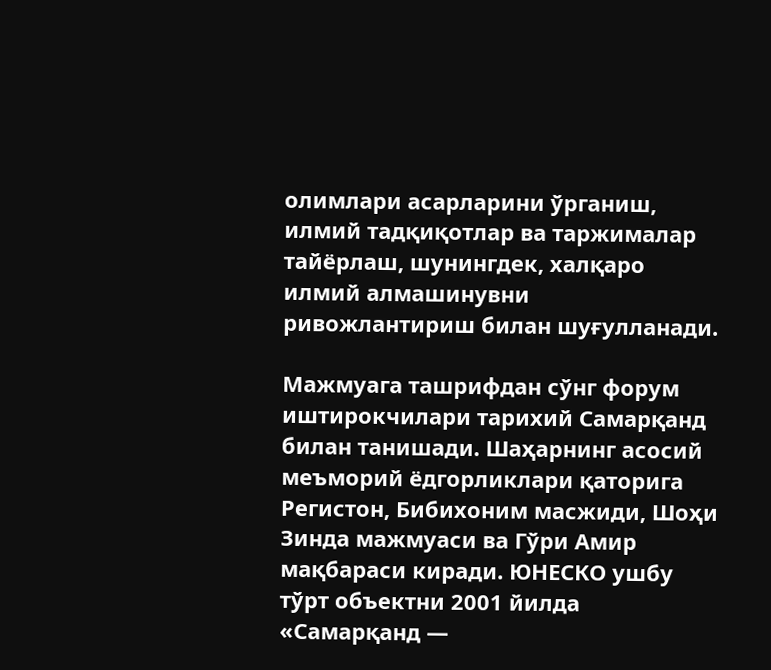олимлари асарларини ўрганиш, илмий тадқиқотлар ва таржималар тайёрлаш, шунингдек, халқаро илмий алмашинувни ривожлантириш билан шуғулланади.

Мажмуага ташрифдан сўнг форум иштирокчилари тарихий Самарқанд билан танишади. Шаҳарнинг асосий меъморий ёдгорликлари қаторига Регистон, Бибихоним масжиди, Шоҳи Зинда мажмуаси ва Гўри Амир мақбараси киради. ЮНЕСКО ушбу тўрт объектни 2001 йилда «Самарқанд —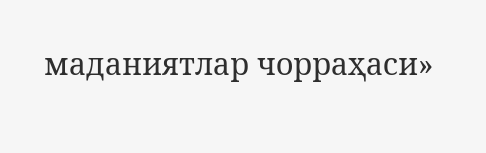маданиятлар чорраҳаси»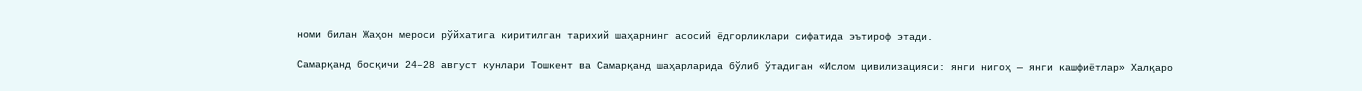номи билан Жаҳон мероси рўйхатига киритилган тарихий шаҳарнинг асосий ёдгорликлари сифатида эътироф этади.

Самарқанд босқичи 24–28 август кунлари Тошкент ва Самарқанд шаҳарларида бўлиб ўтадиган «Ислом цивилизацияси: янги нигоҳ — янги кашфиётлар» Халқаро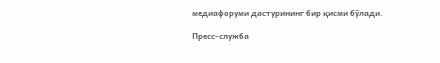медиафоруми дастурининг бир қисми бўлади.

Пресс-служба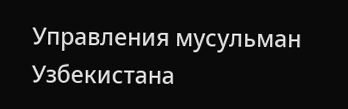Управления мусульман Узбекистана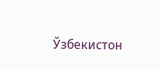Ўзбекистон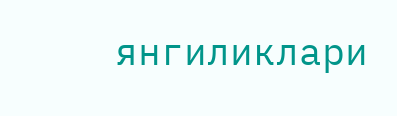янгиликлари